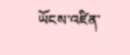ཡོངས་འཛིན་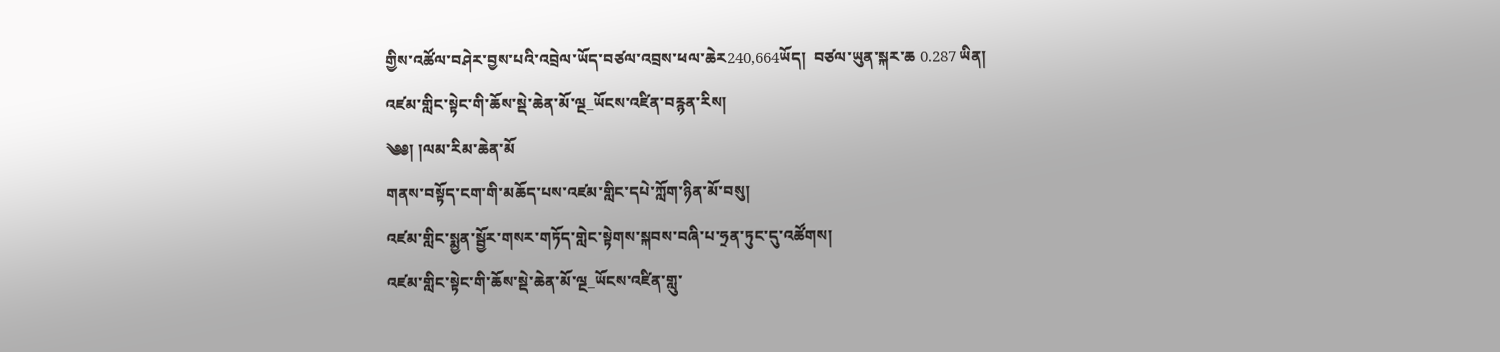གྱིས་འཚོལ་བཤེར་བྱས་པའི་འབྲེལ་ཡོད་བཙལ་འབྲས་ཕལ་ཆེར240,664ཡོད།  བཙལ་ཡུན་སྐར་ཆ 0.287 ཡིན།
འཛམ་གླིང་སྟེང་གི་ཆོས་སྡེ་ཆེན་མོ་ལྔ_ཡོངས་འཛིན་བརྙན་རིས།
༄༅། །ལམ་རིམ་ཆེན་མོ
གནས་བསྟོད་ངག་གི་མཆོད་པས་འཛམ་གླིང་དཔེ་ཀློག་ཉིན་མོ་བསུ།
འཛམ་གླིང་སྨྱན་སྦྱོར་གསར་གཏོད་གླེང་སྟེགས་སྐབས་བཞི་པ་ཧྲན་ཏུང་དུ་འཚོགས།
འཛམ་གླིང་སྟེང་གི་ཆོས་སྡེ་ཆེན་མོ་ལྔ_ཡོངས་འཛིན་གླུ་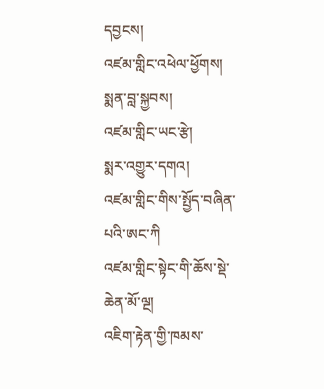དབྱངས།
འཛམ་གླིང་འཕེལ་ཕྱོགས།
སྨན་བླ་སྐྱབས།
འཛམ་གླིང་ཡང་རྩེ།
སྨར་འགྱུར་དགའ།
འཛམ་གླིང་གིས་སྤྱོད་བཞིན་པའི་ཨང་ཀི
འཛམ་གླིང་སྟེང་གི་ཆོས་སྡེ་ཆེན་མོ་ལྔ།
འཇིག་རྟེན་གྱི་ཁམས་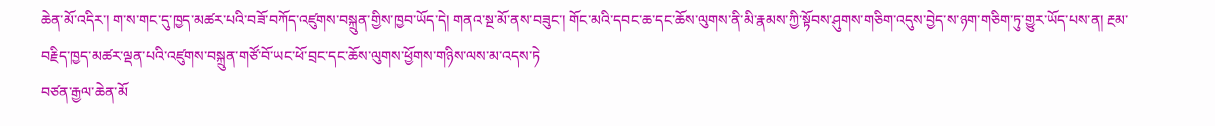ཆེན་མོ་འདིར་། ག་ས་གང་དུ་ཁྱད་མཚར་པའི་བཟོ་བཀོད་འཛུགས་བསྐྲུན་གྱིས་ཁྱབ་ཡོད་དེ། གནའ་སྔ་མོ་ནས་བཟུང་། གོང་མའི་དབང་ཆ་དང་ཆོས་ལུགས་ནི་མི་རྣམས་ཀྱི་སྟོབས་ཤུགས་གཅིག་འདུས་བྱེད་ས་ཉག་གཅིག་ཏུ་གྱུར་ཡོད་པས་ན། རྔམ་བརྗིད་ཁྱད་མཚར་ལྡན་པའི་འཛུགས་བསྐྲུན་གཙོ་བོ་ཡང་ཕོ་བྲང་དང་ཆོས་ལུགས་ཕྱོགས་གཉིས་ལས་མ་འདས་ཏེ
བཙན་རྒྱལ་ཆེན་མོ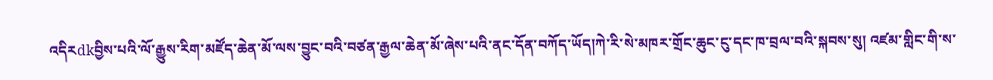འདིརdkབྱིས་པའི་ལོ་རྒྱུས་རིག་མཛོད་ཆེན་མོ་ལས་བྱུང་བའི་བཙན་རྒྱལ་ཆེན་མོ་ཞེས་པའི་ནང་དོན་བཀོད་ཡོད།ཀེ་རི་སེ་མཁར་གྲོང་ཆུང་ངུ་དང་ཁ་བྲལ་བའི་སྐབས་སུ། འཛམ་གླིང་གི་ས་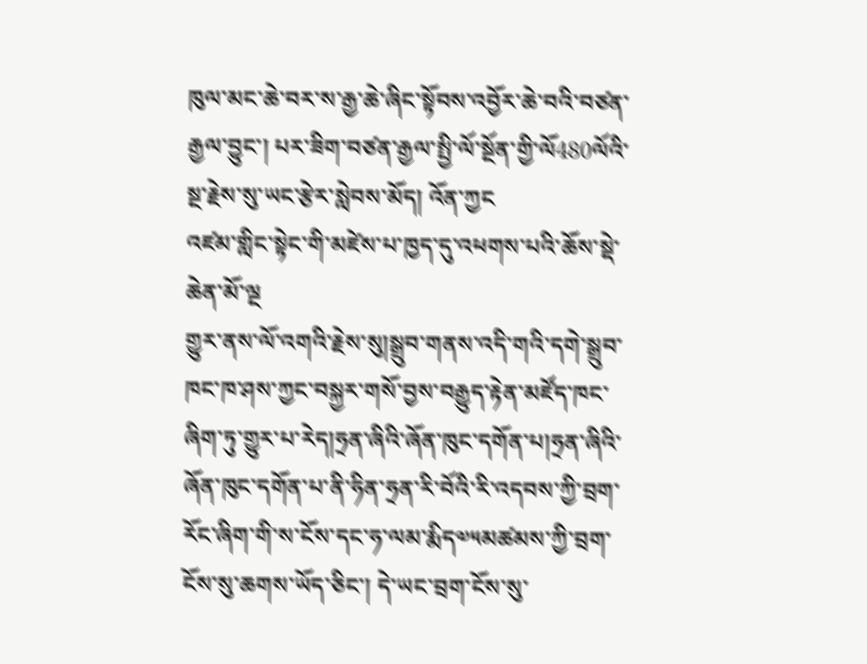ཁུལ་མང་ཆེ་བར་ས་རྒྱ་ཆེ་ཞིང་སྟོབས་འབྱོར་ཆེ་བའི་བཙན་རྒྱལ་བྱུང་། པར་ཟིག་བཙན་རྒྱལ་སྤྱི་ལོ་སྔོན་གྱི་ལོ480ལོའི་སྔ་རྗེས་སུ་ཡང་རྩེར་སླེབས་མོད། འོན་ཀྱང
འཛམ་གླིང་སྟེང་གི་མཛེས་པ་ཁྱད་དུ་འཕགས་པའི་ཆོས་སྡེ་ཆེན་མོ་ལྔ
གྱུར་ནས་ལོ་འགའི་རྗེས་སུ།སྒྲུབ་གནས་འདི་གའི་དགེ་སྒྲུབ་ཁང་ཁ་ཤས་ཀྱང་བསྐྱར་གསོ་བྱས་བརྒྱུད་རྟེན་མཛོད་ཁང་ཞིག་ཏུ་གྱུར་པ་རེད།ཧྲན་ཞིའི་ཞོན་ཁུང་དགོན་པ།ཧྲན་ཞིའི་ཞོན་ཁུང་དགོན་པ་ནི་ཧིན་ཧྲན་རི་བོའི་རི་འདབས་ཀྱི་བྲག་རོང་ཞིག་གི་ས་ངོས་དང་ཧ་ལམ་རྨིད༧༥མཚམས་ཀྱི་བྲག་ངོས་སུ་ཆགས་ཡོད་ཅིང་། དེ་ཡང་བྲག་ངོས་སུ་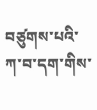བཙུགས་པའི་ཀ་བ་དག་གིས་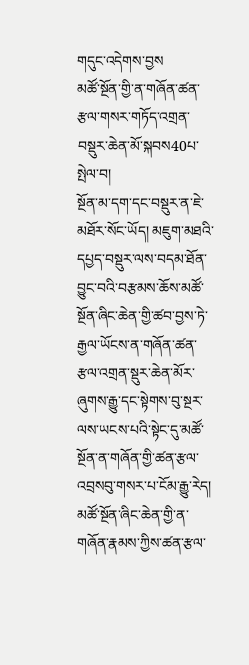གདུང་འདེགས་བྱས
མཚོ་སྔོན་གྱི་ན་གཞོན་ཚན་རྩལ་གསར་གཏོད་འགྲན་བསྡུར་ཆེན་མོ་སྐབས40པ་སྤེལ་བ།
སྔོན་མ་དག་དང་བསྡུར་ན་ཇེ་མཐོར་སོང་ཡོད། མཇུག་མཐའི་དཔྱད་བསྡུར་ལས་བདམ་ཐོན་བྱུང་བའི་བརྩམས་ཆོས་མཚོ་སྔོན་ཞིང་ཆེན་གྱི་ཚབ་བྱས་ཏེ་རྒྱལ་ཡོངས་ན་གཞོན་ཚན་རྩལ་འགྲན་སྡུར་ཆེན་མོར་ཞུགས་རྒྱུ་དང་སྟེགས་བུ་སྔར་ལས་ཡངས་པའི་སྟེང་དུ་མཚོ་སྔོན་ན་གཞོན་གྱི་ཚན་རྩལ་འབྲསབུ་གསར་པ་ངོམ་རྒྱུ་རེད། མཚོ་སྔོན་ཞིང་ཆེན་གྱི་ན་གཞོན་རྣམས་ཀྱིས་ཚན་རྩལ་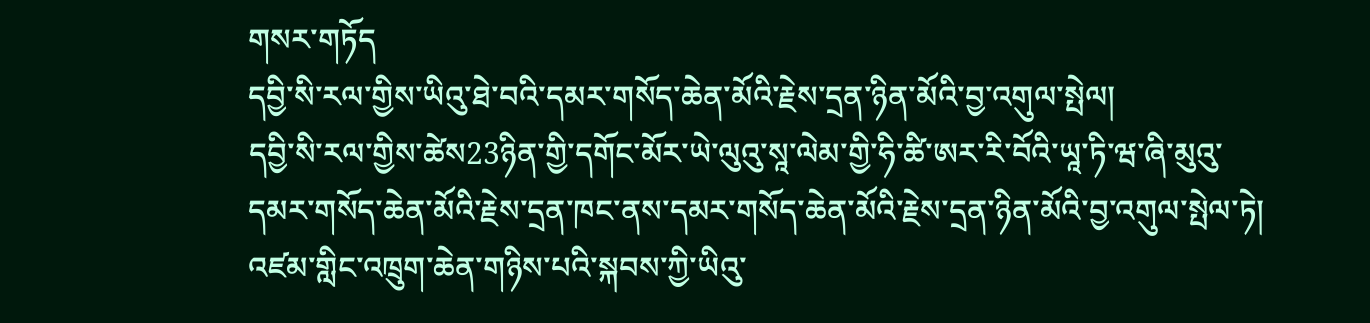གསར་གཏོད
དབྱི་སི་རལ་གྱིས་ཡིའུ་ཐེ་བའི་དམར་གསོད་ཆེན་མོའི་རྗེས་དྲན་ཉིན་མོའི་བྱ་འགུལ་སྤེལ།
དབྱི་སི་རལ་གྱིས་ཚེས23ཉིན་གྱི་དགོང་མོར་ཡེ་ལུའུ་སཱ་ལེམ་གྱི་ཧི་ཚི་ཨར་རི་བོའི་ཡཱ་ཏི་ཝ་ཞི་མུའུ་དམར་གསོད་ཆེན་མོའི་རྗེས་དྲན་ཁང་ནས་དམར་གསོད་ཆེན་མོའི་རྗེས་དྲན་ཉིན་མོའི་བྱ་འགུལ་སྤེལ་ཏེ། འཛམ་གླིང་འཁྲུག་ཆེན་གཉིས་པའི་སྐབས་ཀྱི་ཡིའུ་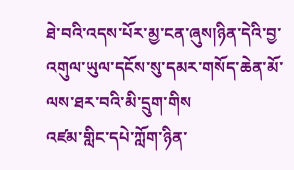ཐེ་བའི་འདས་པོར་མྱ་ངན་ཞུས།ཉིན་དེའི་བྱ་འགུལ་ཡུལ་དངོས་སུ་དམར་གསོད་ཆེན་མོ་ལས་ཐར་བའི་མི་དྲུག་གིས
འཛམ་གླིང་དཔེ་ཀློག་ཉིན་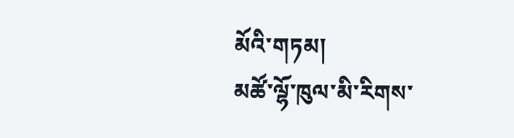མོའི་གཏམ།
མཚོ་ལྷོ་ཁུལ་མི་རིགས་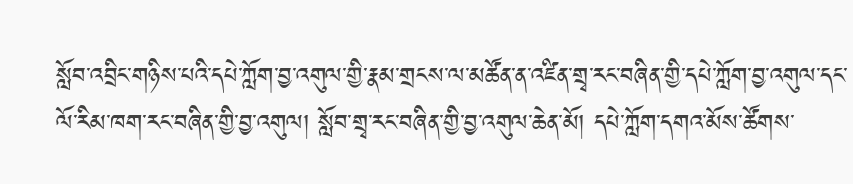སློབ་འབྲིང་གཉིས་པའི་དཔེ་ཀློག་བྱ་འགུལ་གྱི་རྣམ་གྲངས་ལ་མཚོན་ན་འཛིན་གྲྭ་རང་བཞིན་གྱི་དཔེ་ཀློག་བྱ་འགུལ་དང་ལོ་རིམ་ཁག་རང་བཞིན་གྱི་བྱ་འགུལ། སློབ་གྲྭ་རང་བཞིན་གྱི་བྱ་འགུལ་ཆེན་མོ། དཔེ་ཀློག་དགའ་མོས་ཚོགས་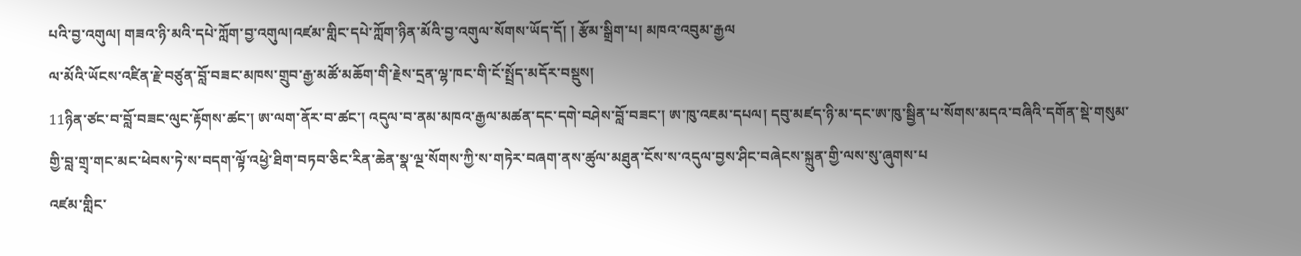པའི་བྱ་འགུལ། གཟའ་ཉི་མའི་དཔེ་ཀློག་བྱ་འགུལ།འཛམ་གླིང་དཔེ་ཀློག་ཉིན་མོའི་བྱ་འགུལ་སོགས་ཡོད་དོ། ། རྩོམ་སྒྲིག་པ། མཁའ་འབུམ་རྒྱལ
ལ་མོའི་ཡོངས་འཛིན་རྗེ་བཙུན་བློ་བཟང་མཁས་གྲུབ་རྒྱ་མཚོ་མཆོག་གི་རྗེས་དྲན་ལྷ་ཁང་གི་ངོ་སྤྲོད་མདོར་བསྡུས།
11ཉིན་ཙང་བ་བློ་བཟང་ལུང་རྟོགས་ཚང་། ཨ་ལག་ནོར་བ་ཚང་། འདུལ་བ་ནམ་མཁའ་རྒྱལ་མཚན་དང་དགེ་བཤེས་བློ་བཟང་། ཨ་ཁུ་འཇམ་དཔལ། དབུ་མཛད་ཉི་མ་དང་ཨ་ཁུ་སྦྱིན་པ་སོགས་མདའ་བཞིའི་དགོན་སྡེ་གསུམ་གྱི་བླ་གྲྭ་གང་མང་ཕེབས་ཏེ་ས་བདག་ལྟོ་འཕྱེ་ཐིག་བཏབ་ཅིང་རིན་ཆེན་སྣ་ལྔ་སོགས་ཀྱི་ས་གཏེར་བཞག་ནས་ཚུལ་མཐུན་ངོས་ས་འདུལ་བྱས་ཤིང་བཞེངས་སྐྲུན་གྱི་ལས་སུ་ཞུགས་པ
འཛམ་གླིང་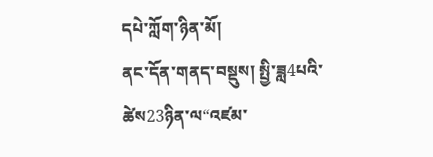དཔེ་ཀློག་ཉིན་མོ།
ནང་དོན་གནད་བསྡུས། སྤྱི་ཟླ4པའི་ཚེས23ཉིན་ལ“འཛམ་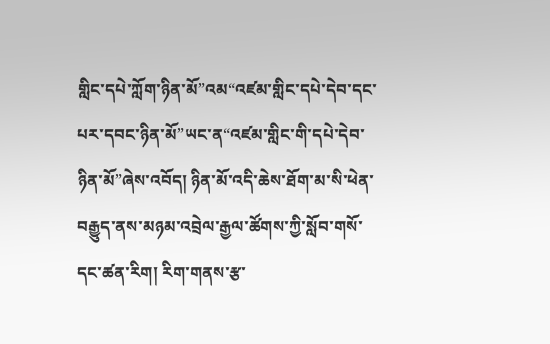གླིང་དཔེ་ཀློག་ཉིན་མོ”འམ“འཛམ་གླིང་དཔེ་དེབ་དང་པར་དབང་ཉིན་མོ”ཡང་ན“འཛམ་གླིང་གི་དཔེ་དེབ་ཉིན་མོ”ཞེས་འབོད། ཉིན་མོ་འདི་ཆེས་ཐོག་མ་སི་ཕེན་བརྒྱུད་ནས་མཉམ་འབྲེལ་རྒྱལ་ཚོགས་ཀྱི་སློབ་གསོ་དང་ཚན་རིག། རིག་གནས་རྩ་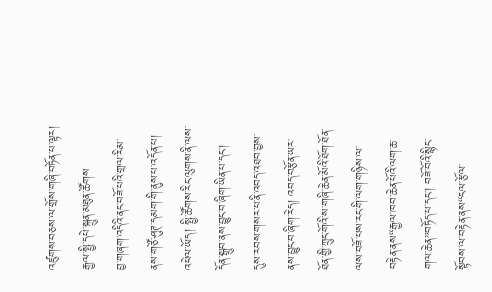འཛུགས་བཅས་ལ་གྲོས་གཞི་བཏོན་པ་ལྟར། རྒྱལ་སྤྱི་དཔེ་སྐྲུན་མཐུན་ཚོགས
བྱ་གཞག་འདིའི་ནང་བཟོ་པའི་གྲལ་རིམ་ནས་གཙོ་ཤུཊ་དམག་གི་ནུས་པ་འདོན་པ།
འཕེལ་ཡོད། སྤྱི་ཚོགས་རིང་ལུགས་ནི་ལས་དོན་སྒྲུབ་ནས་བྱུང་བ་ཞིག་ཡིན་པ་དང་། དུས་རབས་གསར་པ་ནི་འབད་འཐབ་བྱས་ནས་བྱུང་བ་ཞིག་རེད། འབད་བརྩོན་ཡར་ཐོན་གྱི་ཀྲུང་གོའི་ས་གཞི་ཆེན་མོའི་ཐོག་ཐོན་ལས་བཟོ་པས་རང་གི་ལག་གཉིས་ལ་བརྟེན་ནས“རྒྱལ་ཁབ་ཆེན་པོའི་ལག་ཆ་གལ་ཆེན”བཏོད་པ་དང་། བཟོ་བོའི་སྙིང་སྟོབས་ལ་བརྟེན་ནས“ངལ་རྩོལ་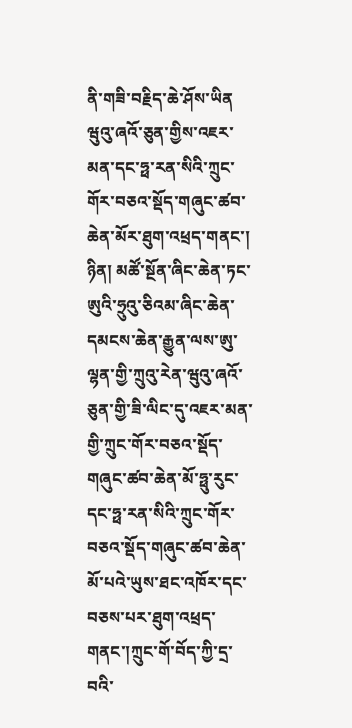ནི་གཟི་བརྗིད་ཆེ་ཤོས་ཡིན
ཝུའུ་ཞའོ་ཅུན་གྱིས་འཇར་མན་དང་ཧྥ་རན་སིའི་ཀྲུང་གོར་བཅའ་སྡོད་གཞུང་ཚབ་ཆེན་མོར་ཐུག་འཕྲད་གནང་།
ཉིན། མཚོ་སྔོན་ཞིང་ཆེན་ཏང་ཨུའི་ཧྲུའུ་ཅིའམ་ཞིང་ཆེན་དམངས་ཆེན་རྒྱུན་ལས་ཨུ་ལྷན་གྱི་ཀྲུའུ་རེན་ཝུའུ་ཞའོ་ཅུན་གྱི་ཟི་ལིང་དུ་འཇར་མན་གྱི་ཀྲུང་གོར་བཅའ་སྡོད་གཞུང་ཚབ་ཆེན་མོ་ཧྥུ་རུང་དང་ཧྥ་རན་སིའི་ཀྲུང་གོར་བཅའ་སྡོད་གཞུང་ཚབ་ཆེན་མོ་པའེ་ཡུས་ཐང་འཁོར་དང་བཅས་པར་ཐུག་འཕྲད་གནང་།ཀྲུང་གོ་བོད་ཀྱི་དྲ་བའི་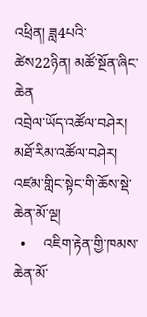འཕྲིན། ཟླ4པའི་ཚེས22ཉིན། མཚོ་སྔོན་ཞིང་ཆེན
འབྲེལ་ཡོད་འཚོལ་བཤེར།
མཐོ་རིམ་འཚོལ་བཤེར།
འཛམ་གླིང་སྟེང་གི་ཆོས་སྡེ་ཆེན་མོ་ལྔ།
  •     འཇིག་རྟེན་གྱི་ཁམས་ཆེན་མོ་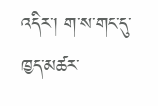འདིར་། ག་ས་གང་དུ་ཁྱད་མཚར་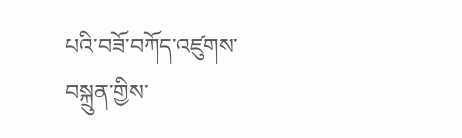པའི་བཟོ་བཀོད་འཛུགས་བསྐྲུན་གྱིས་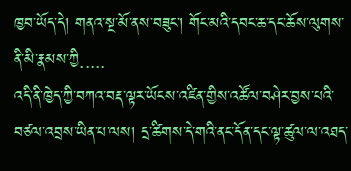ཁྱབ་ཡོད་དེ། གནའ་སྔ་མོ་ནས་བཟུང་། གོང་མའི་དབང་ཆ་དང་ཆོས་ལུགས་ནི་མི་རྣམས་ཀྱི.....
འདི་ནི་ཁྱེད་ཀྱི་བཀའ་བརྡ་ལྟར་ཡོངས་འཛིན་གྱིས་འཚོལ་བཤེར་བྱས་པའི་བཙལ་འབྲས་ཡིན་པ་ལས། དྲ་ཚིགས་དེ་གའི་ནང་དོན་དང་ལྟ་ཚུལ་ལ་འཐད་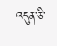འདུན་ཅི་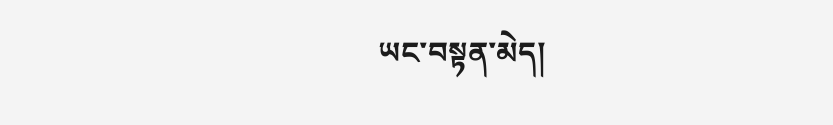ཡང་བསྟན་མེད།